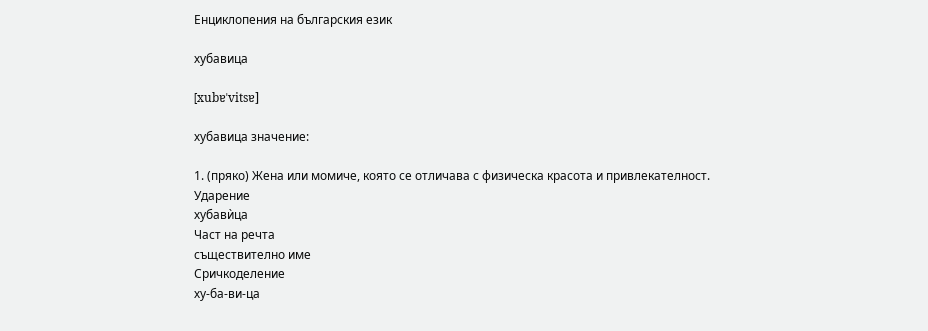Енциклопения на българския език

хубавица

[xubɐˈvitsɐ]

хубавица значение:

1. (пряко) Жена или момиче, която се отличава с физическа красота и привлекателност.
Ударение
хубавѝца
Част на речта
съществително име
Сричкоделение
ху-ба-ви-ца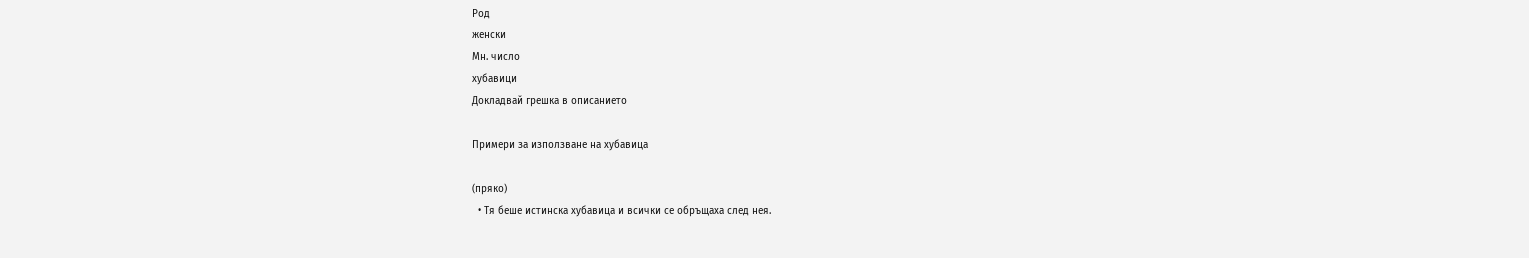Род
женски
Мн. число
хубавици
Докладвай грешка в описанието

Примери за използване на хубавица

(пряко)
  • Тя беше истинска хубавица и всички се обръщаха след нея.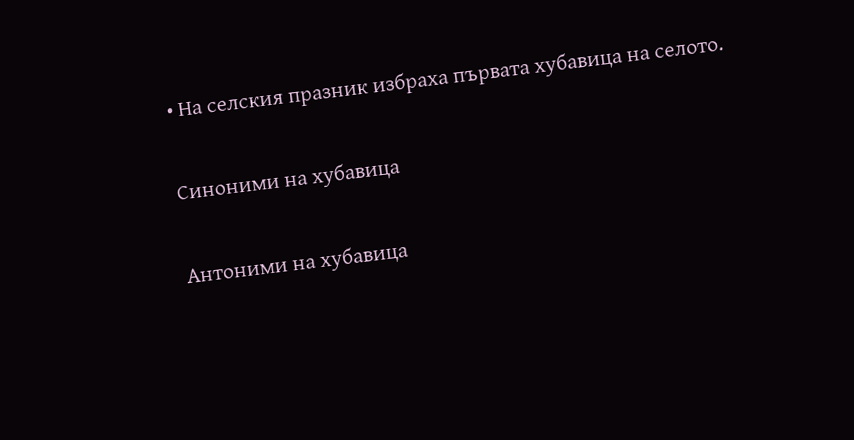• На селския празник избраха първата хубавица на селото.

Синоними на хубавица

Антоними на хубавица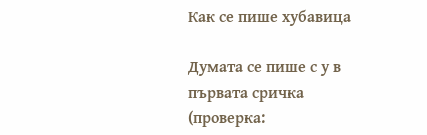Как се пише хубавица

Думата се пише с у в първата сричка (проверка: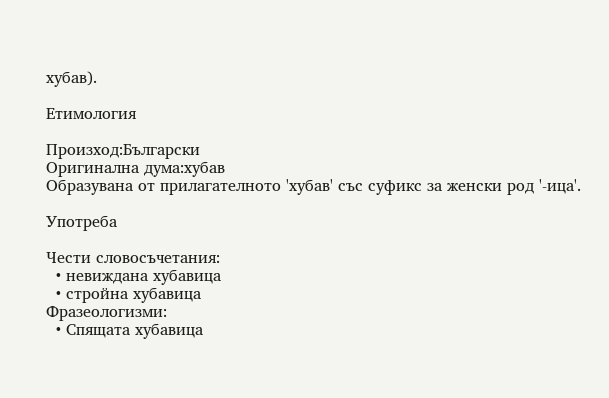хубав).

Етимология

Произход:Български
Оригинална дума:хубав
Образувана от прилагателното 'хубав' със суфикс за женски род '-ица'.

Употреба

Чести словосъчетания:
  • невиждана хубавица
  • стройна хубавица
Фразеологизми:
  • Спящата хубавица